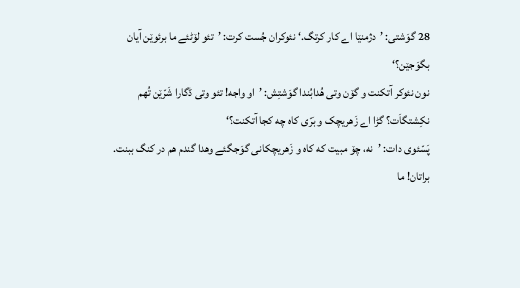28 گوَشتی: ’دژمنێا اے کار کرتگ.‘ نئوکران جُست کرت: ’تئو لۆٹئے ما برئوێن آیان بگوَجێن؟‘
نون نئوکر آتکنت و گۆن وتی هُدابُندا گوَشتِش: ’او واجه! تئو وتی ڈگارا شَرّێن تُهم نکِشتگاَت؟ گڑا اے زَهریچک و بَرّی کاه چه کجا آتکنت؟‘
پَسّئوی دات: ’نه، چۆ مبیت که کاه و زَهریچکانی گوَجگئے وهدا گندم هم در کنگ ببنت.
براتان! ما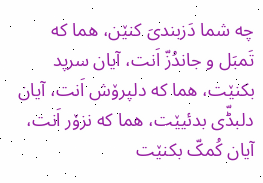چه شما دَزبندیَ کنێن، هما که تَمبَل و جاندُزّ اَنت، آیان سرپد بکنێت، هما که دلپرۆش اَنت، آیان دلبڈّی بدئیێت، هما که نزۆر اَنت، آیان کُمکّ بکنێت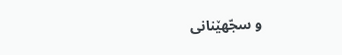و سجّهێنانی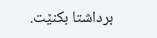برداشتا بکنێت.